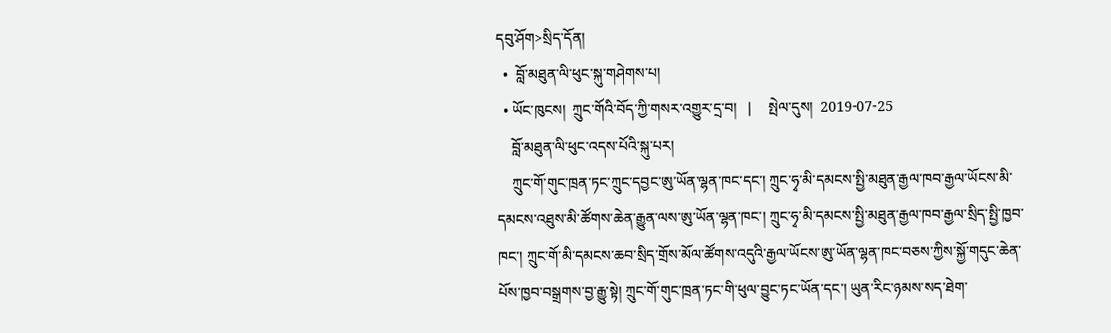དབུ་ཤོག>སྲིད་དོན།
  •  བློ་མཐུན་ལི་ཕུང་སྐུ་གཤེགས་པ།
  • ཡོང་ཁུངས།  ཀྲུང་གོའི་བོད་ཀྱི་གསར་འགྱུར་དྲ་བ།   |     སྤེལ་དུས།  2019-07-25
    བློ་མཐུན་ལི་ཕུང་འདས་པོའི་སྐུ་པར།
    ཀྲུང་གོ་གུང་ཁྲན་ཏང་ཀྲུང་དབྱང་ཨུ་ཡོན་ལྷན་ཁང་དང་། ཀྲུང་ཧྭ་མི་དམངས་སྤྱི་མཐུན་རྒྱལ་ཁབ་རྒྱལ་ཡོངས་མི་དམངས་འཐུས་མི་ཚོགས་ཆེན་རྒྱུན་ལས་ཨུ་ཡོན་ལྷན་ཁང་། ཀྲུང་ཧྭ་མི་དམངས་སྤྱི་མཐུན་རྒྱལ་ཁབ་རྒྱལ་སྲིད་སྤྱི་ཁྱབ་ཁང་། ཀྲུང་གོ་མི་དམངས་ཆབ་སྲིད་གྲོས་མོལ་ཚོགས་འདུའི་རྒྱལ་ཡོངས་ཨུ་ཡོན་ལྷན་ཁང་བཅས་ཀྱིས་སྐྱོ་གདུང་ཆེན་པོས་ཁྱབ་བསྒྲགས་བྱ་རྒྱུ་སྟེ། ཀྲུང་གོ་གུང་ཁྲན་ཏང་གི་ཕུལ་བྱུང་ཏང་ཡོན་དང་། ཡུན་རིང་ཉམས་སད་ཐེག་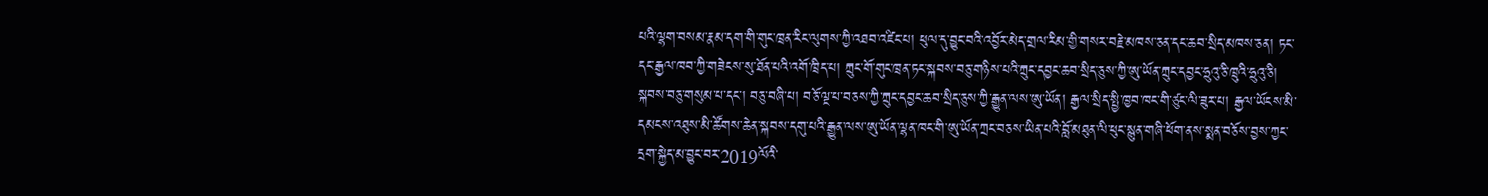པའི་ལྷག་བསམ་རྣམ་དག་གི་གུང་ཁྲན་རིང་ལུགས་ཀྱི་འཐབ་འཛིང་པ། ཕུལ་དུ་བྱུང་བའི་འབྱོར་མེད་གྲལ་རིམ་གྱི་གསར་བརྗེ་མཁས་ཅན་དང་ཆབ་སྲིད་མཁས་ཅན། ཏང་དང་རྒྱལ་ཁབ་ཀྱི་གཟེངས་སུ་ཐོན་པའི་འགོ་ཁྲིད་པ། ཀྲུང་གོ་གུང་ཁྲན་ཏང་སྐབས་བཅུ་གཉིས་པའི་ཀྲུང་དབྱང་ཆབ་སྲིད་ཅུས་ཀྱི་ཨུ་ཡོན་ཀྲུང་དབྱང་ཧྲུའུ་ཅི་ཁྲུའི་ཧྲུའུ་ཅི། སྐབས་བཅུ་གསུམ་པ་དང་། བཅུ་བཞི་པ། བཅོ་ལྔ་པ་བཅས་ཀྱི་ཀྲུང་དབྱང་ཆབ་སྲིད་ཅུས་ཀྱི་རྒྱུན་ལས་ཨུ་ཡོན། རྒྱལ་སྲིད་སྤྱི་ཁྱབ་ཁང་གི་ཙུང་ལི་ཟུར་པ། རྒྱལ་ཡོངས་མི་དམངས་འཐུས་མི་ཚོགས་ཆེན་སྐབས་དགུ་པའི་རྒྱུན་ལས་ཨུ་ཡོན་ལྷན་ཁང་གི་ཨུ་ཡོན་ཀྲང་བཅས་ཡིན་པའི་བློ་མཐུན་ལི་ཕུང་སྙུན་གཞི་ཕོག་ནས་སྨན་བཅོས་བྱས་ཀྱང་དྲག་སྐྱེད་མ་བྱུང་བར་2019ལོའི་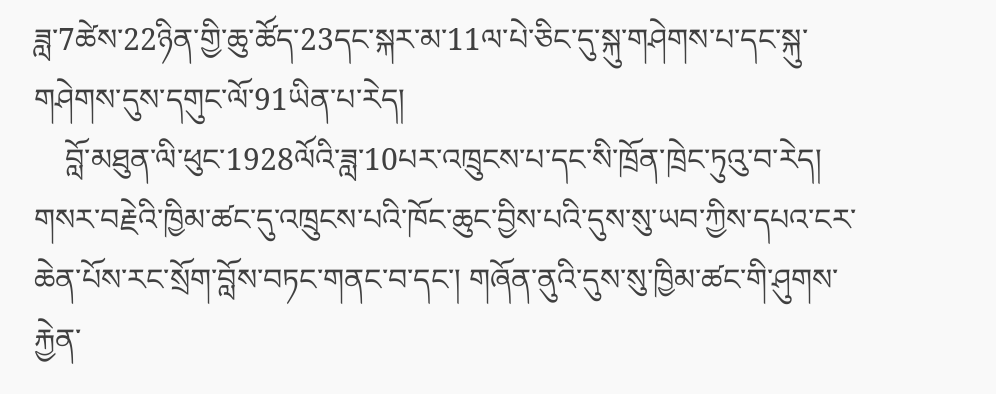ཟླ་7ཚེས་22ཉིན་གྱི་ཆུ་ཚོད་23དང་སྐར་མ་11ལ་པེ་ཅིང་དུ་སྐུ་གཤེགས་པ་དང་སྐུ་གཤེགས་དུས་དགུང་ལོ་91ཡིན་པ་རེད།
    བློ་མཐུན་ལི་ཕུང་1928ལོའི་ཟླ་10པར་འཁྲུངས་པ་དང་སི་ཁྲོན་ཁྲེང་ཏུའུ་བ་རེད། གསར་བརྗེའི་ཁྱིམ་ཚང་དུ་འཁྲུངས་པའི་ཁོང་ཆུང་བྱིས་པའི་དུས་སུ་ཡབ་ཀྱིས་དཔའ་ངར་ཆེན་པོས་རང་སྲོག་བློས་བཏང་གནང་བ་དང་། གཞོན་ནུའི་དུས་སུ་ཁྱིམ་ཚང་གི་ཤུགས་རྐྱེན་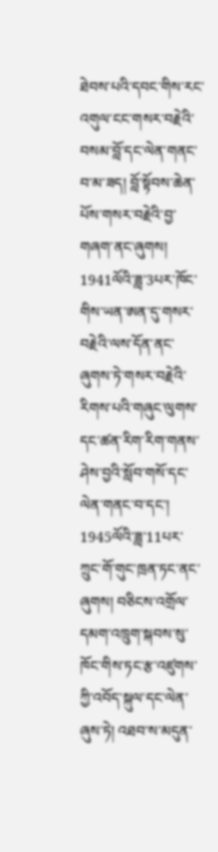ཐེབས་པའི་དབང་གིས་རང་འགུལ་ངང་གསར་བརྗེའི་བསམ་བློ་དང་ལེན་གནང་བ་མ་ཟད། བློ་སྟོབས་ཆེན་པོས་གསར་བརྗེའི་བྱ་གཞག་ནང་ཞུགས། 1941ལོའི་ཟླ་3པར་ཁོང་གིས་ཡན་ཨན་དུ་གསར་བརྗེའི་ལས་དོན་ནང་ཞུགས་ཏེ་གསར་བརྗེའི་རིགས་པའི་གཞུང་ལུགས་དང་ཚན་རིག་རིག་གནས་ཤེས་བྱའི་སློབ་གསོ་དང་ལེན་གནང་བ་དང་། 1945ལོའི་ཟླ་11པར་ཀྲུང་གོ་གུང་ཁྲན་ཏང་ནང་ཞུགས། བཅིངས་འགྲོལ་དམག་འཁྲུག་སྐབས་སུ་ཁོང་གིས་ཏང་རྩ་འཛུགས་ཀྱི་འབོད་སྐུལ་དང་ལེན་ཞུས་ཏེ། འཐབ་ས་མདུན་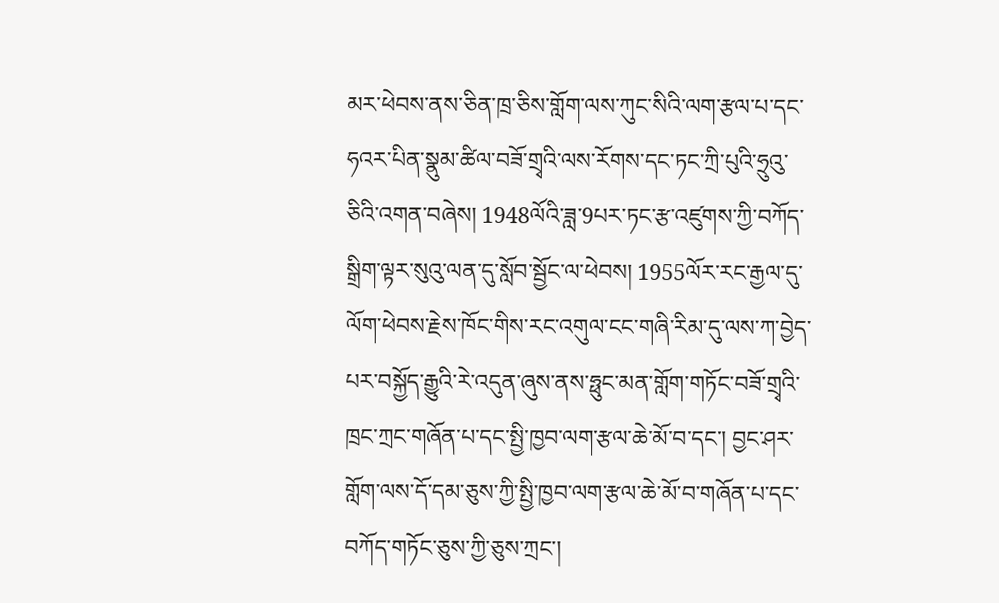མར་ཕེབས་ནས་ཅིན་ཁྲ་ཅིས་གློག་ལས་ཀུང་སིའི་ལག་རྩལ་པ་དང་ཧའར་པིན་སྣུམ་ཚིལ་བཟོ་གྲྭའི་ལས་རོགས་དང་ཏང་ཀྲི་པུའི་ཧྲུའུ་ཅིའི་འགན་བཞེས། 1948ལོའི་ཟླ་9པར་ཏང་རྩ་འཛུགས་ཀྱི་བཀོད་སྒྲིག་ལྟར་སུའུ་ལན་དུ་སློབ་སྦྱོང་ལ་ཕེབས། 1955ལོར་རང་རྒྱལ་དུ་ལོག་ཕེབས་རྗེས་ཁོང་གིས་རང་འགུལ་ངང་གཞི་རིམ་དུ་ལས་ཀ་བྱེད་པར་བསྐྱོད་རྒྱུའི་རེ་འདུན་ཞུས་ནས་ཧྥུང་མན་གློག་གཏོང་བཟོ་གྲྭའི་ཁྲང་ཀྲང་གཞོན་པ་དང་སྤྱི་ཁྱབ་ལག་རྩལ་ཆེ་མོ་བ་དང་། བྱང་ཤར་གློག་ལས་དོ་དམ་ཅུས་ཀྱི་སྤྱི་ཁྱབ་ལག་རྩལ་ཆེ་མོ་བ་གཞོན་པ་དང་བཀོད་གཏོང་ཅུས་ཀྱི་ཅུས་ཀྲང་།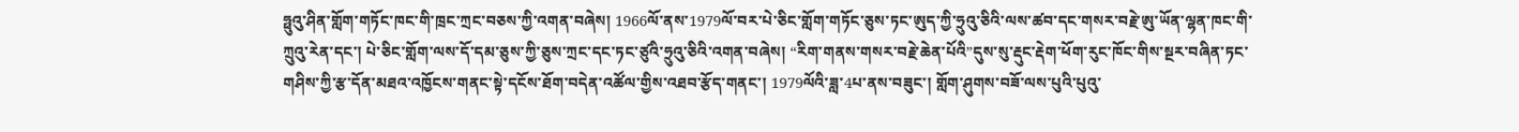ཧྥུའུ་ཤིན་གློག་གཏོང་ཁང་གི་ཁྲང་ཀྲང་བཅས་ཀྱི་འགན་བཞེས། 1966ལོ་ནས་1979ལོ་བར་པེ་ཅིང་གློག་གཏོང་ཅུས་ཏང་ཨུད་ཀྱི་ཧྲུའུ་ཅིའི་ལས་ཚབ་དང་གསར་བརྗེ་ཨུ་ཡོན་ལྷན་ཁང་གི་ཀྲུའུ་རེན་དང་། པེ་ཅིང་གློག་ལས་དོ་དམ་ཅུས་ཀྱི་ཅུས་ཀྲང་དང་ཏང་ཙུའི་ཧྲུའུ་ཅིའི་འགན་བཞེས། “རིག་གནས་གསར་བརྗེ་ཆེན་པོའི”དུས་སུ་རྡུང་རྡེག་ཕོག་རུང་ཁོང་གིས་སྔར་བཞིན་ཏང་གཤིས་ཀྱི་རྩ་དོན་མཐའ་འཁྱོངས་གནང་སྟེ་དངོས་ཐོག་བདེན་འཚོལ་གྱིས་འཐབ་རྩོད་གནང་། 1979ལོའི་ཟླ་4པ་ནས་བཟུང་། གློག་ཤུགས་བཟོ་ལས་པུའི་པུའུ་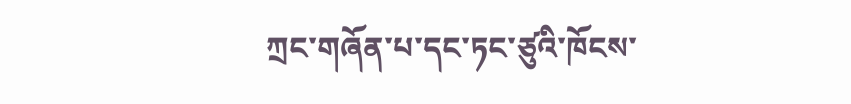ཀྲང་གཞོན་པ་དང་ཏང་ཙུའི་ཁོངས་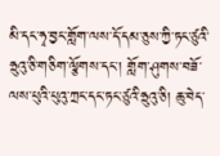མི་དང་ཧྭ་བྱང་གློག་ལས་དོ་དམ་ཅུས་ཀྱི་ཏང་ཙུའི་ཧྲུའུ་ཅི་གཅིག་ལྕོགས་དང་། གློག་ཤུགས་བཟོ་ལས་པུའི་པུའུ་ཀྲང་དང་ཏང་ཙུའི་ཧྲུའུ་ཅི། ཆུ་བེད་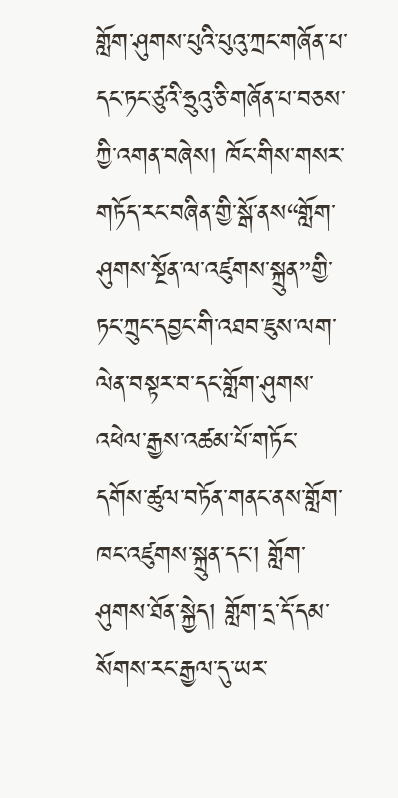གློག་ཤུགས་པུའི་པུའུ་ཀྲང་གཞོན་པ་དང་ཏང་ཙུའི་ཧྲུའུ་ཅི་གཞོན་པ་བཅས་ཀྱི་འགན་བཞེས། ཁོང་གིས་གསར་གཏོད་རང་བཞིན་གྱི་སྒོ་ནས“གློག་ཤུགས་སྔོན་ལ་འཛུགས་སྐྲུན”གྱི་ཏང་ཀྲུང་དབྱང་གི་འཐབ་ཇུས་ལག་ལེན་བསྟར་བ་དང་གློག་ཤུགས་འཕེལ་རྒྱས་འཚམ་པོ་གཏོང་དགོས་ཚུལ་བཏོན་གནང་ནས་གློག་ཁང་འཛུགས་སྐྲུན་དང་། གློག་ཤུགས་ཐོན་སྐྱེད། གློག་དྲ་དོ་དམ་སོགས་རང་རྒྱལ་དུ་ཡར་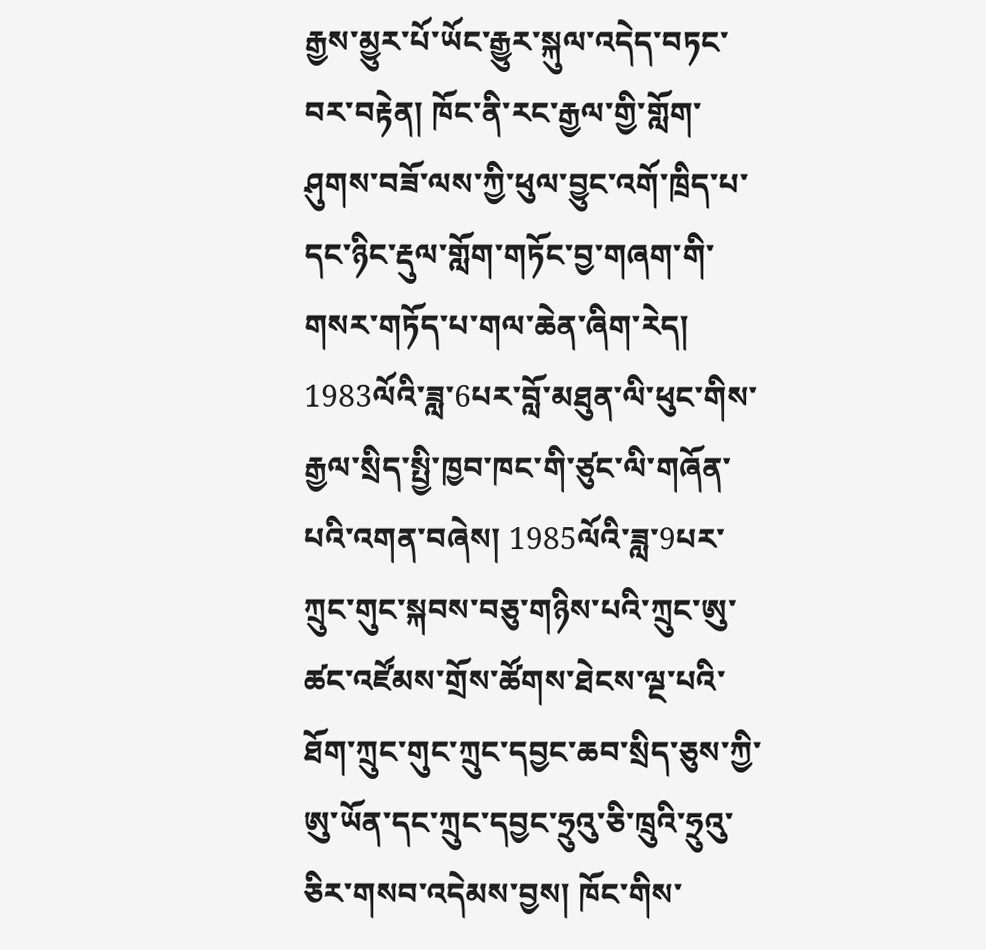རྒྱས་མྱུར་པོ་ཡོང་རྒྱུར་སྐུལ་འདེད་བཏང་བར་བརྟེན། ཁོང་ནི་རང་རྒྱལ་གྱི་གློག་ཤུགས་བཟོ་ལས་ཀྱི་ཕུལ་བྱུང་འགོ་ཁྲིད་པ་དང་ཉིང་རྡུལ་གློག་གཏོང་བྱ་གཞག་གི་གསར་གཏོད་པ་གལ་ཆེན་ཞིག་རེད། 1983ལོའི་ཟླ་6པར་བློ་མཐུན་ལི་ཕུང་གིས་རྒྱལ་སྲིད་སྤྱི་ཁྱབ་ཁང་གི་ཙུང་ལི་གཞོན་པའི་འགན་བཞེས། 1985ལོའི་ཟླ་9པར་ཀྲུང་གུང་སྐབས་བཅུ་གཉིས་པའི་ཀྲུང་ཨུ་ཚང་འཛོམས་གྲོས་ཚོགས་ཐེངས་ལྔ་པའི་ཐོག་ཀྲུང་གུང་ཀྲུང་དབྱང་ཆབ་སྲིད་ཅུས་ཀྱི་ཨུ་ཡོན་དང་ཀྲུང་དབྱང་ཧྲུའུ་ཅི་ཁྲུའི་ཧྲུའུ་ཅིར་གསབ་འདེམས་བྱས། ཁོང་གིས་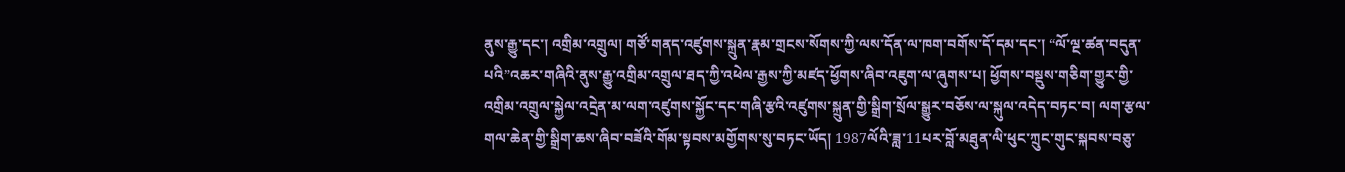ནུས་རྒྱུ་དང་། འགྲིམ་འགྲུལ། གཙོ་གནད་འཛུགས་སྐྲུན་རྣམ་གྲངས་སོགས་ཀྱི་ལས་དོན་ལ་ཁག་བགོས་དོ་དམ་དང་། “ལོ་ལྔ་ཚན་བདུན་པའི”འཆར་གཞིའི་ནུས་རྒྱུ་འགྲིམ་འགྲུལ་ཐད་ཀྱི་འཕེལ་རྒྱས་ཀྱི་མཛད་ཕྱོགས་ཞིབ་འཇུག་ལ་ཞུགས་པ། ཕྱོགས་བསྡུས་གཅིག་གྱུར་གྱི་འགྲིམ་འགྲུལ་སྐྱེལ་འདྲེན་མ་ལག་འཛུགས་སྐྱོང་དང་གཞི་རྩའི་འཛུགས་སྐྲུན་གྱི་སྒྲིག་སྲོལ་སྒྱུར་བཅོས་ལ་སྐུལ་འདེད་བཏང་བ། ལག་རྩལ་གལ་ཆེན་གྱི་སྒྲིག་ཆས་ཞིབ་བཟོའི་གོམ་སྟབས་མགྱོགས་སུ་བཏང་ཡོད། 1987ལོའི་ཟླ་11པར་བློ་མཐུན་ལི་ཕུང་ཀྲུང་གུང་སྐབས་བཅུ་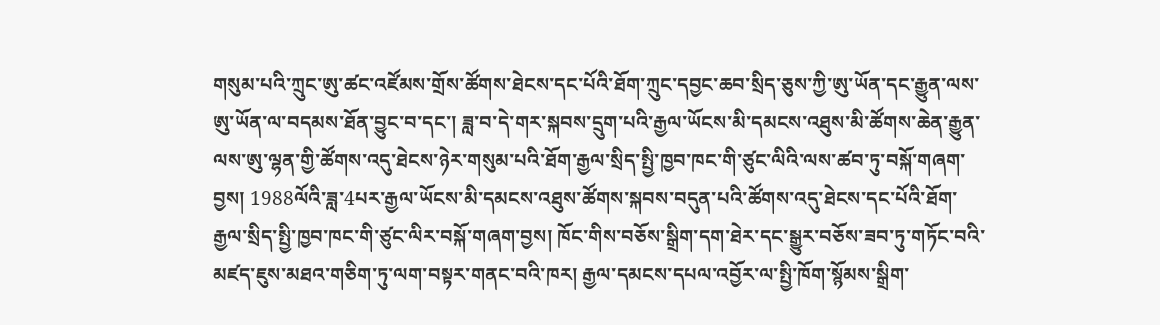གསུམ་པའི་ཀྲུང་ཨུ་ཚང་འཛོམས་གྲོས་ཚོགས་ཐེངས་དང་པོའི་ཐོག་ཀྲུང་དབྱང་ཆབ་སྲིད་ཅུས་ཀྱི་ཨུ་ཡོན་དང་རྒྱུན་ལས་ཨུ་ཡོན་ལ་བདམས་ཐོན་བྱུང་བ་དང་། ཟླ་བ་དེ་གར་སྐབས་དྲུག་པའི་རྒྱལ་ཡོངས་མི་དམངས་འཐུས་མི་ཚོགས་ཆེན་རྒྱུན་ལས་ཨུ་ལྷན་གྱི་ཚོགས་འདུ་ཐེངས་ཉེར་གསུམ་པའི་ཐོག་རྒྱལ་སྲིད་སྤྱི་ཁྱབ་ཁང་གི་ཙུང་ལིའི་ལས་ཚབ་ཏུ་བསྐོ་གཞག་བྱས། 1988ལོའི་ཟླ་4པར་རྒྱལ་ཡོངས་མི་དམངས་འཐུས་ཚོགས་སྐབས་བདུན་པའི་ཚོགས་འདུ་ཐེངས་དང་པོའི་ཐོག་རྒྱལ་སྲིད་སྤྱི་ཁྱབ་ཁང་གི་ཙུང་ལིར་བསྐོ་གཞག་བྱས། ཁོང་གིས་བཅོས་སྒྲིག་དག་ཐེར་དང་སྒྱུར་བཅོས་ཟབ་ཏུ་གཏོང་བའི་མཛད་ཇུས་མཐའ་གཅིག་ཏུ་ལག་བསྟར་གནང་བའི་ཁར། རྒྱལ་དམངས་དཔལ་འབྱོར་ལ་སྤྱི་ཁོག་སྙོམས་སྒྲིག་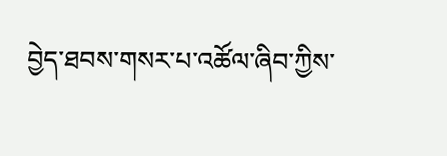བྱེད་ཐབས་གསར་པ་འཚོལ་ཞིབ་ཀྱིས་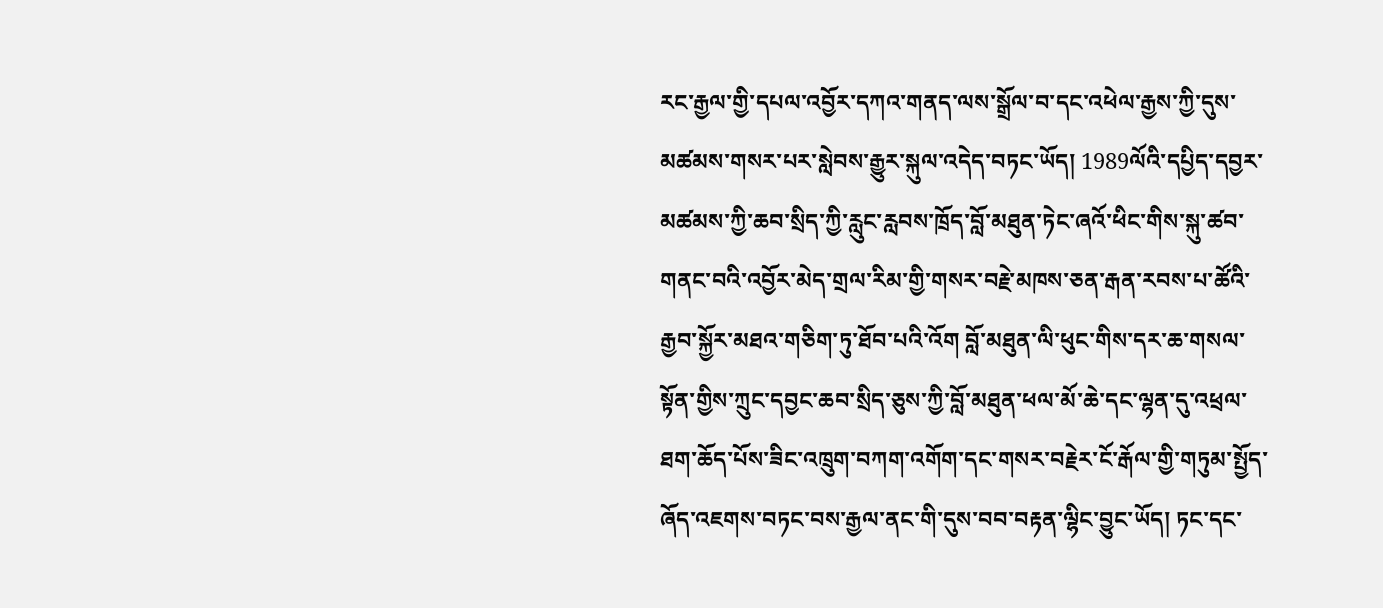རང་རྒྱལ་གྱི་དཔལ་འབྱོར་དཀའ་གནད་ལས་སྒྲོལ་བ་དང་འཕེལ་རྒྱས་ཀྱི་དུས་མཚམས་གསར་པར་སླེབས་རྒྱུར་སྐུལ་འདེད་བཏང་ཡོད། 1989ལོའི་དཔྱིད་དབྱར་མཚམས་ཀྱི་ཆབ་སྲིད་ཀྱི་རླུང་རླབས་ཁྲོད་བློ་མཐུན་ཏེང་ཞའོ་ཕིང་གིས་སྐུ་ཚབ་གནང་བའི་འབྱོར་མེད་གྲལ་རིམ་གྱི་གསར་བརྗེ་མཁས་ཅན་རྒན་རབས་པ་ཚོའི་རྒྱབ་སྐྱོར་མཐའ་གཅིག་ཏུ་ཐོབ་པའི་འོག བློ་མཐུན་ལི་ཕུང་གིས་དར་ཆ་གསལ་སྟོན་གྱིས་ཀྲུང་དབྱང་ཆབ་སྲིད་ཅུས་ཀྱི་བློ་མཐུན་ཕལ་མོ་ཆེ་དང་ལྷན་དུ་འཕྲལ་ཐག་ཆོད་པོས་ཟིང་འཁྲུག་བཀག་འགོག་དང་གསར་བརྗེར་ངོ་རྒོལ་གྱི་གཏུམ་སྤྱོད་ཞོད་འཇགས་བཏང་བས་རྒྱལ་ནང་གི་དུས་བབ་བརྟན་ལྷིང་བྱུང་ཡོད། ཏང་དང་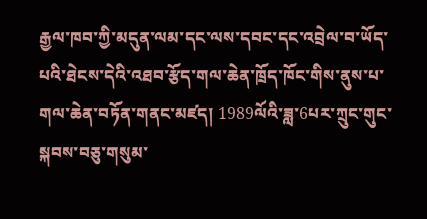རྒྱལ་ཁབ་ཀྱི་མདུན་ལམ་དང་ལས་དབང་དང་འབྲེལ་བ་ཡོད་པའི་ཐེངས་དེའི་འཐབ་རྩོད་གལ་ཆེན་ཁྲོད་ཁོང་གིས་ནུས་པ་གལ་ཆེན་བཏོན་གནང་མཛད། 1989ལོའི་ཟླ་6པར་ཀྲུང་གུང་སྐབས་བཅུ་གསུམ་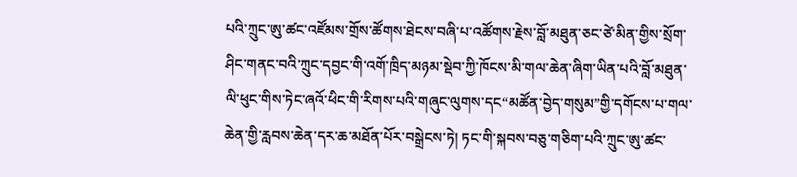པའི་ཀྲུང་ཨུ་ཚང་འཛོམས་གྲོས་ཚོགས་ཐེངས་བཞི་པ་འཚོགས་རྗེས་བློ་མཐུན་ཅང་ཙེ་མིན་གྱིས་སྲོག་ཤིང་གནང་བའི་ཀྲུང་དབྱང་གི་འགོ་ཁྲིད་མཉམ་སྡེབ་ཀྱི་ཁོངས་མི་གལ་ཆེན་ཞིག་ཡིན་པའི་བློ་མཐུན་ལི་ཕུང་གིས་ཏེང་ཞའོ་ཕིང་གི་རིགས་པའི་གཞུང་ལུགས་དང“མཚོན་བྱེད་གསུམ”གྱི་དགོངས་པ་གལ་ཆེན་གྱི་རླབས་ཆེན་དར་ཆ་མཐོན་པོར་བསྒྲེངས་ཏེ། ཏང་གི་སྐབས་བཅུ་གཅིག་པའི་ཀྲུང་ཨུ་ཚང་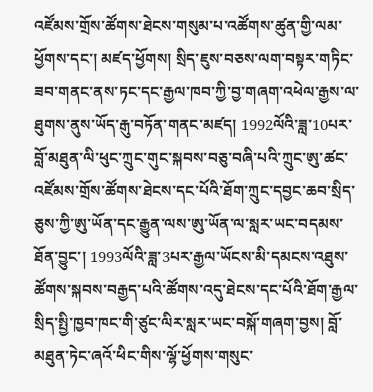འཛོམས་གྲོས་ཚོགས་ཐེངས་གསུམ་པ་འཚོགས་ཚུན་གྱི་ལམ་ཕྱོགས་དང་། མཛད་ཕྱོགས། སྲིད་ཇུས་བཅས་ལག་བསྟར་གཏིང་ཟབ་གནང་ནས་ཏང་དང་རྒྱལ་ཁབ་ཀྱི་བྱ་གཞག་འཕེལ་རྒྱས་ལ་ཐུགས་ནུས་ཡོད་རྒུ་བཏོན་གནང་མཛད། 1992ལོའི་ཟླ་10པར་བློ་མཐུན་ལི་ཕུང་ཀྲུང་གུང་སྐབས་བཅུ་བཞི་པའི་ཀྲུང་ཨུ་ཚང་འཛོམས་གྲོས་ཚོགས་ཐེངས་དང་པོའི་ཐོག་ཀྲུང་དབྱང་ཆབ་སྲིད་ཅུས་ཀྱི་ཨུ་ཡོན་དང་རྒྱུན་ལས་ཨུ་ཡོན་ལ་སླར་ཡང་བདམས་ཐོན་བྱུང་། 1993ལོའི་ཟླ་3པར་རྒྱལ་ཡོངས་མི་དམངས་འཐུས་ཚོགས་སྐབས་བརྒྱད་པའི་ཚོགས་འདུ་ཐེངས་དང་པོའི་ཐོག་རྒྱལ་སྲིད་སྤྱི་ཁྱབ་ཁང་གི་ཙུང་ལིར་སླར་ཡང་བསྐོ་གཞག་བྱས། བློ་མཐུན་ཏེང་ཞའོ་ཕིང་གིས་ལྷོ་ཕྱོགས་གསུང་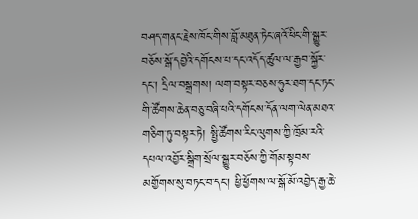བཤད་གནང་རྗེས་ཁོང་གིས་བློ་མཐུན་ཏེང་ཞའོ་ཕིང་གི་སྒྱུར་བཅོས་སྒོ་དབྱེའི་དགོངས་པ་དང་འདོད་ཚུལ་ལ་རྒྱབ་སྐྱོར་དང་། དྲིལ་བསྒྲགས། ལག་བསྟར་བཅས་ཧུར་ཐག་དང་ཏང་གི་ཚོགས་ཆེན་བཅུ་བཞི་པའི་དགོངས་དོན་ལག་ལེན་མཐའ་གཅིག་ཏུ་བསྟར་ཏེ། སྤྱི་ཚོགས་རིང་ལུགས་ཀྱི་ཁྲོམ་རའི་དཔལ་འབྱོར་སྒྲིག་སྲོལ་སྒྱུར་བཅོས་ཀྱི་གོམ་སྟབས་མགྱོགས་སུ་བཏང་བ་དང་། ཕྱི་ཕྱོགས་ལ་སྒོ་མོ་འབྱེད་རྒྱ་ཆེ་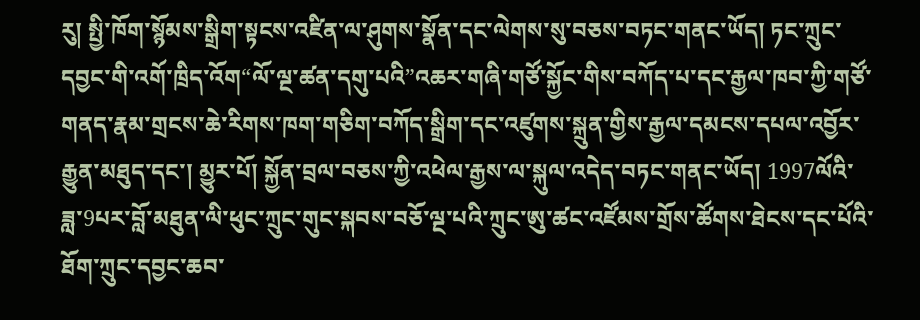རུ། སྤྱི་ཁོག་སྙོམས་སྒྲིག་སྟངས་འཛིན་ལ་ཤུགས་སྣོན་དང་ལེགས་སུ་བཅས་བཏང་གནང་ཡོད། ཏང་ཀྲུང་དབྱང་གི་འགོ་ཁྲིད་འོག“ལོ་ལྔ་ཚན་དགུ་པའི”འཆར་གཞི་གཙོ་སྐྱོང་གིས་བཀོད་པ་དང་རྒྱལ་ཁབ་ཀྱི་གཙོ་གནད་རྣམ་གྲངས་ཆེ་རིགས་ཁག་གཅིག་བཀོད་སྒྲིག་དང་འཛུགས་སྐྲུན་གྱིས་རྒྱལ་དམངས་དཔལ་འབྱོར་རྒྱུན་མཐུད་དང་། མྱུར་པོ། སྐྱོན་བྲལ་བཅས་ཀྱི་འཕེལ་རྒྱས་ལ་སྐུལ་འདེད་བཏང་གནང་ཡོད། 1997ལོའི་ཟླ་9པར་བློ་མཐུན་ལི་ཕུང་ཀྲུང་གུང་སྐབས་བཅོ་ལྔ་པའི་ཀྲུང་ཨུ་ཚང་འཛོམས་གྲོས་ཚོགས་ཐེངས་དང་པོའི་ཐོག་ཀྲུང་དབྱང་ཆབ་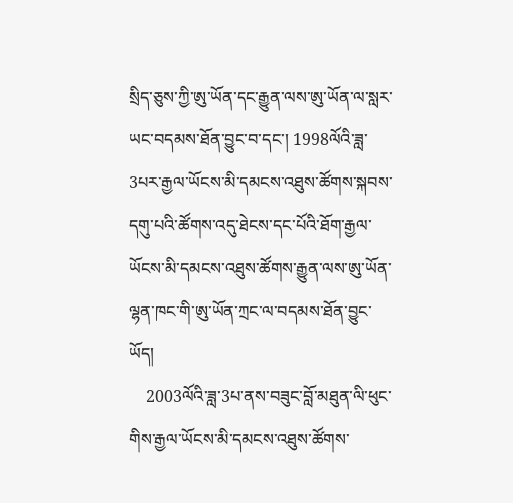སྲིད་ཅུས་ཀྱི་ཨུ་ཡོན་དང་རྒྱུན་ལས་ཨུ་ཡོན་ལ་སླར་ཡང་བདམས་ཐོན་བྱུང་བ་དང་། 1998ལོའི་ཟླ་3པར་རྒྱལ་ཡོངས་མི་དམངས་འཐུས་ཚོགས་སྐབས་དགུ་པའི་ཚོགས་འདུ་ཐེངས་དང་པོའི་ཐོག་རྒྱལ་ཡོངས་མི་དམངས་འཐུས་ཚོགས་རྒྱུན་ལས་ཨུ་ཡོན་ལྷན་ཁང་གི་ཨུ་ཡོན་ཀྲང་ལ་བདམས་ཐོན་བྱུང་ཡོད།
    2003ལོའི་ཟླ་3པ་ནས་བཟུང་བློ་མཐུན་ལི་ཕུང་གིས་རྒྱལ་ཡོངས་མི་དམངས་འཐུས་ཚོགས་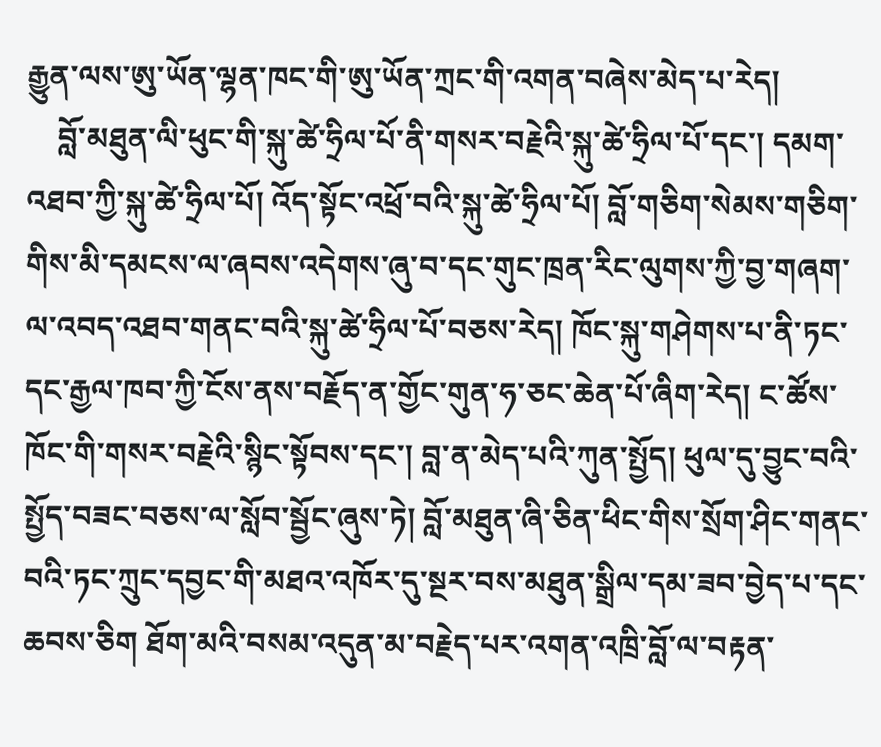རྒྱུན་ལས་ཨུ་ཡོན་ལྷན་ཁང་གི་ཨུ་ཡོན་ཀྲང་གི་འགན་བཞེས་མེད་པ་རེད།
    བློ་མཐུན་ལི་ཕུང་གི་སྐུ་ཚེ་ཧྲིལ་པོ་ནི་གསར་བརྗེའི་སྐུ་ཚེ་ཧྲིལ་པོ་དང་། དམག་འཐབ་ཀྱི་སྐུ་ཚེ་ཧྲིལ་པོ། འོད་སྟོང་འཕྲོ་བའི་སྐུ་ཚེ་ཧྲིལ་པོ། བློ་གཅིག་སེམས་གཅིག་གིས་མི་དམངས་ལ་ཞབས་འདེགས་ཞུ་བ་དང་གུང་ཁྲན་རིང་ལུགས་ཀྱི་བྱ་གཞག་ལ་འབད་འཐབ་གནང་བའི་སྐུ་ཚེ་ཧྲིལ་པོ་བཅས་རེད། ཁོང་སྐུ་གཤེགས་པ་ནི་ཏང་དང་རྒྱལ་ཁབ་ཀྱི་ངོས་ནས་བརྗོད་ན་གྱོང་གུན་ཧ་ཅང་ཆེན་པོ་ཞིག་རེད། ང་ཚོས་ཁོང་གི་གསར་བརྗེའི་སྙིང་སྟོབས་དང་། བླ་ན་མེད་པའི་ཀུན་སྤྱོད། ཕུལ་དུ་བྱུང་བའི་སྤྱོད་བཟང་བཅས་ལ་སློབ་སྦྱོང་ཞུས་ཏེ། བློ་མཐུན་ཞི་ཅིན་ཕིང་གིས་སྲོག་ཤིང་གནང་བའི་ཏང་ཀྲུང་དབྱང་གི་མཐའ་འཁོར་དུ་སྔར་བས་མཐུན་སྒྲིལ་དམ་ཟབ་བྱེད་པ་དང་ཆབས་ཅིག ཐོག་མའི་བསམ་འདུན་མ་བརྗེད་པར་འགན་འཁྲི་བློ་ལ་བརྟན་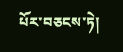པོར་བཅངས་ཏེ།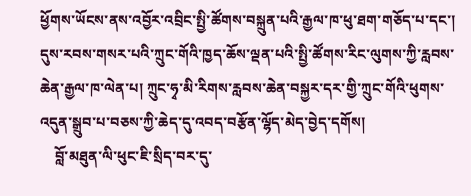ཕྱོགས་ཡོངས་ནས་འབྱོར་འབྲིང་སྤྱི་ཚོགས་བསྐྲུན་པའི་རྒྱལ་ཁ་ཕུ་ཐག་གཅོད་པ་དང་། དུས་རབས་གསར་པའི་ཀྲུང་གོའི་ཁྱད་ཆོས་ལྡན་པའི་སྤྱི་ཚོགས་རིང་ལུགས་ཀྱི་རླབས་ཆེན་རྒྱལ་ཁ་ལེན་པ། ཀྲུང་ཧྭ་མི་རིགས་རླབས་ཆེན་བསྐྱར་དར་གྱི་ཀྲུང་གོའི་ཕུགས་འདུན་སྒྲུབ་པ་བཅས་ཀྱི་ཆེད་དུ་འབད་བརྩོན་ལྷོད་མེད་བྱེད་དགོས།
    བློ་མཐུན་ལི་ཕུང་ཇི་སྲིད་བར་དུ་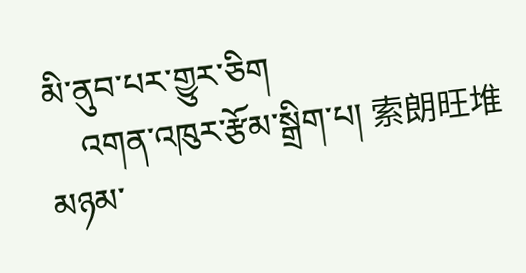མི་ནུབ་པར་གྱུར་ཅིག
    འགན་འཁུར་རྩོམ་སྒྲིག་པ། 索朗旺堆
མཉམ་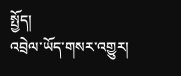སྤྱོད།
འབྲེལ་ཡོད་གསར་འགྱུར།